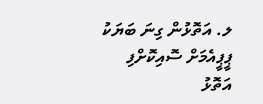ލ. އަތޮޅުން ގިނަ ބަޔަކު ޕީޕީއެމަށް ސޮއިކޮށްފި
އަތޮޅު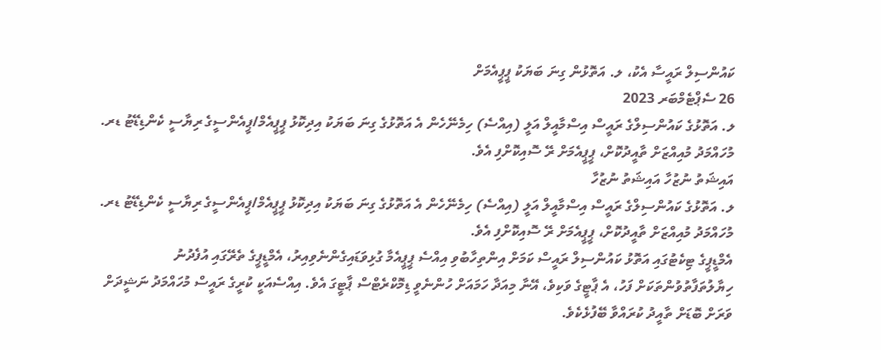ކައުންސިލް ރައީސާ އެކު، ލ. އަތޮޅުން ގިނަ ބަޔަކު ޕީޕީއެމަށް
26 ސެޕްޓެމްބަރ 2023
ލ. އަތޮޅުގެ ކައުންސިލްގެ ރައީސް އިސްމާއީލް އަލީ (އިއްސެ) ހިމެނޭހެން އެ އަތޮޅުގެ ގިނަ ބަޔަކު އިދިކޮޅު ޕީޕީއެމް/ޕީއެންސީގެ ރިޔާސީ ކެންޑިޑޭޓު ޑރ. މުހައްމަދު މުއިއްޒަށް ތާއީދުކޮށް، ޕީޕީއެމަށް ރޭ ސޮއިކޮށްފި އެވެ.
އައިޝަތު ނުޒުހާ އައިޝަތު ނުޒުހާ
ލ. އަތޮޅުގެ ކައުންސިލްގެ ރައީސް އިސްމާއީލް އަލީ (އިއްސެ) ހިމެނޭހެން އެ އަތޮޅުގެ ގިނަ ބަޔަކު އިދިކޮޅު ޕީޕީއެމް/ޕީއެންސީގެ ރިޔާސީ ކެންޑިޑޭޓު ޑރ. މުހައްމަދު މުއިއްޒަށް ތާއީދުކޮށް، ޕީޕީއެމަށް ރޭ ސޮއިކޮށްފި އެވެ.
އެމްޑީޕީގެ ޓިކެޓުގައި އަތޮޅު ކައުންސިލް ރައީސް ކަމަށް އިންތިހާބުވި އިއްސެ ޕީޕީއެމާ ގުޅިވަޑައިގެންނެވިއިރު، އެމްޑީޕީގެ ތެރޭގައި އުފެދުނު ހިޔާލުތަފާތުވުންތަކަށް ފަހު، އެ ޕާޓީގެ ވަކިވެ، އޭނާ މިއަދާ ހަމައަށް ހުންނެވީ ޑިމޮކްރެޓްސް ޕާޓީގަ އެވެ. އިއްސެއަކީ ކުރީގެ ރައީސް މުހައްމަދު ނަޝީދަށް ވަރަށް ބޮޑަށް ތާއީދު ކުރައްވާ ބޭފުޅެކެވެ.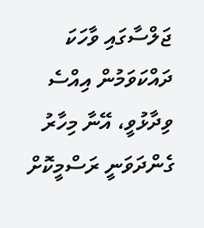ޖަލްސާގައި ވާހަކަ ދައްކަވަމުން އިއްސެ ވިދާޅުވީ، އޭނާ މިހާރު ގެންދަވަނީ ރަސްމީކޮށް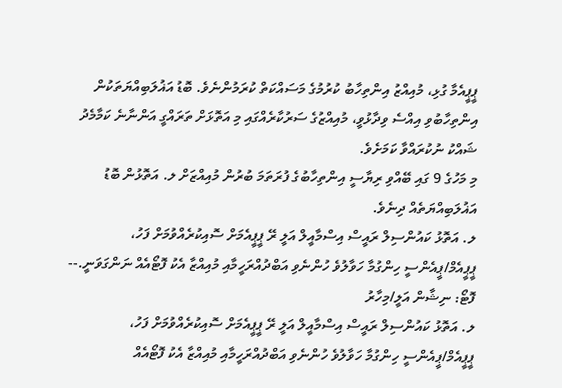ޕީޕީއެމާ ގުޅި، މުއިއްޒު އިންތިހާބު ކުރުމުގެ މަސައްކަތް ކުރަމުންނެވެ. ބޮޑު އަޣުލަބިއްޔަތަކުން އިންތިހާބުވި އިއްސެ ވިދާޅުވީ، މުއިއްޒުގެ ސަރުކާރެއްގައި މި އަތޮޅަށް ތަރައްގީ އަންނާނެ ކަމާމެދު ޝައްކު ނުކުރައްވާ ކަމަށެވެ.
މި މަހުގެ 9 ގައި ބޭއްވި ރިޔާސީ އިންތިހާބުގެ ފުރަތަމަ ބުރުން މުއިއްޒަށް ލ. އަތޮޅުން ބޮޑު އަޣުލަބިއްޔަތެއް ދިނެވެ.
ލ. އަތޮޅު ކައުންސިލް ރައީސް އިސްމާއީލް އަލީ ރޭ ޕީޕީއެމަށް ސޮއިކުރެއްވުމަށް ފަހު، ޕީޕީއެމް/ޕީއެންސީ ހިންގުމާ ހަވާލުވެ ހުންނެވި އަބްދުއްރަހީމާއި މުއިއްޒާ އެކު ފޮޓޯއެއް ނަންގަވަނީ.-- ފޮޓޯ: ނިޝާން އަލީ/މިހާރު
ލ. އަތޮޅު ކައުންސިލް ރައީސް އިސްމާއީލް އަލީ ރޭ ޕީޕީއެމަށް ސޮއިކުރެއްވުމަށް ފަހު، ޕީޕީއެމް/ޕީއެންސީ ހިންގުމާ ހަވާލުވެ ހުންނެވި އަބްދުއްރަހީމާއި މުއިއްޒާ އެކު ފޮޓޯއެއް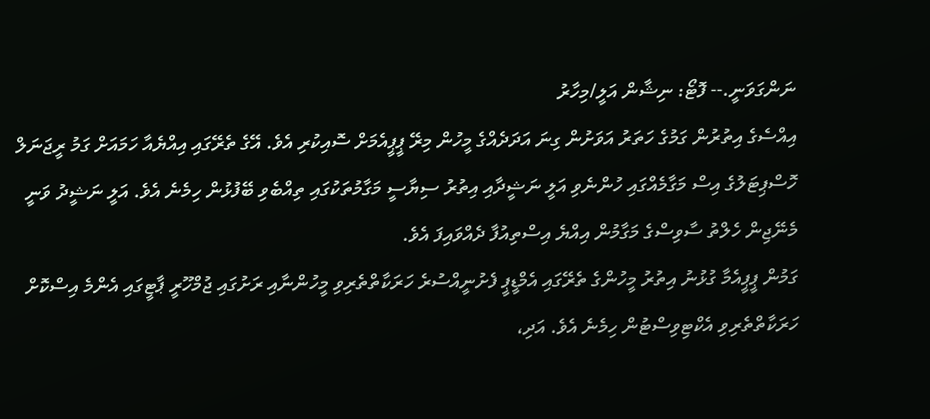ނަންގަވަނީ.-- ފޮޓޯ: ނިޝާން އަލީ/މިހާރު
އިއްސެގެ އިތުރުން ގަމުގެ ހަތަރު އަވަށުން ގިނަ އަދަދެއްގެ މީހުން މިރޭ ޕީޕީއެމަށް ސޮއިކުރި އެވެ. އޭގެ ތެރޭގައި އިއްޔެއާ ހަމައަށް ގަމު ރީޖަނަލް ހޮސްޕިޓަލުގެ އިސް މަގާމެއްގައި ހުންނެވި އަލީ ނަޝީދާއި އިތުރު ސިޔާސީ މަގާމުތަކުގައި ތިއްބެވި ބޭފުޅުން ހިމެނެ އެވެ. އަލީ ނަޝީދު ވަނީ މެނޭޖިން ހެލްތު ސާވިސްގެ މަގާމުން އިއްޔެ އިސްތިއުފާ ދެއްވައިފަ އެވެ.
ގަމުން ޕީޕީއެމާ ގުޅުނު އިތުރު މީހުންގެ ތެރޭގައި އެމްޑީޕީ ފެށުނީއްސުރެ ހަރަކާތްތެރިވި މީހުންނާއި ރަށުގައި ޖުމްހޫރީ ޕާޓީގައި އެންމެ އިސްކޮށް ހަރަކާތްތެރިވި އެކްޓިވިސްޓުން ހިމެނެ އެވެ. އަދި،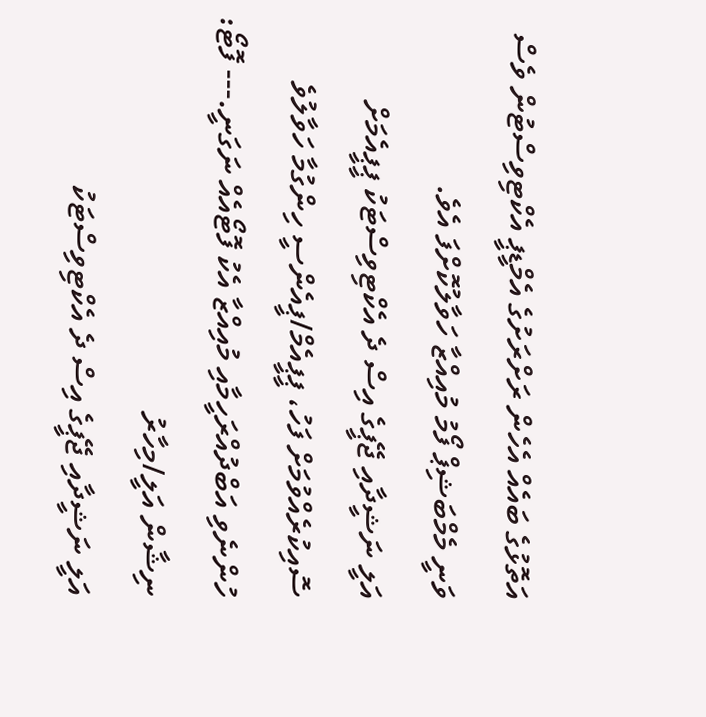އަތޮޅުގެ ބައެއް އެހެން ރަށްރަށުގެ އެމްޑީޕީ އެކްޓިވިސްޓުން ވެސް ވަނީ މެމްބަޝިޕް ފޯމު މުއިއްޒާ ހަވާލުކޮށްފަ އެވެ.
އަލީ ނަޝީދާއި ޖޭޕީގެ އިސް ދެ އެކްޓިވިސްޓަކު ޕީޕީއެމަށް ސޮއިކުރެއްވުމަށް ފަހު، ޕީޕީއެމް/ޕީއެންސީ ހިންގުމާ ހަވާލުވެ ހުންނެވި އަބްދުއްރަހީމާއި މުއިއްޒާ އެކު ފޮޓޯއެއް ނަގަނީ.--- ފޮޓޯ: ނިޝާން އަލީ/މިހާރު
އަލީ ނަޝީދާއި ޖޭޕީގެ އިސް ދެ އެކްޓިވިސްޓަކު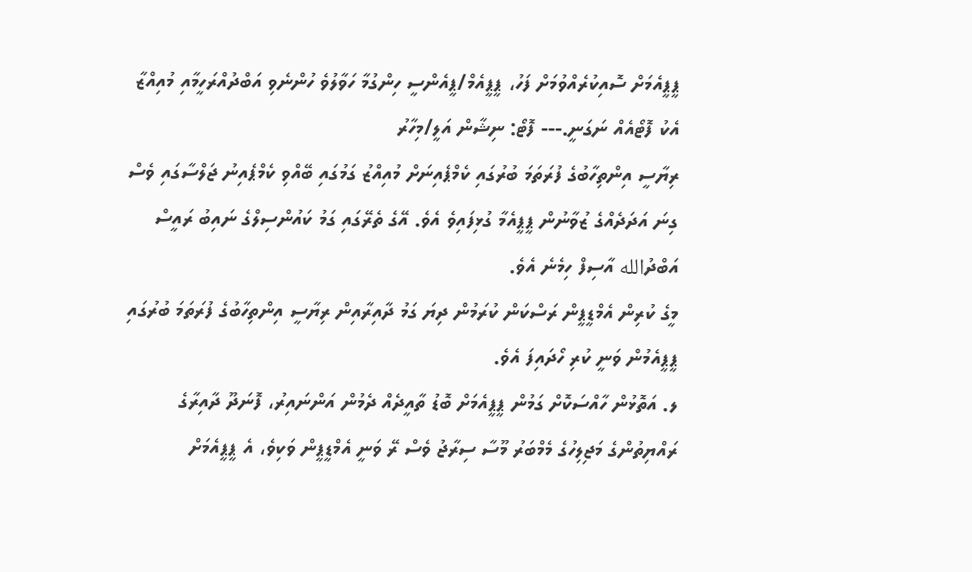ޕީޕީއެމަށް ސޮއިކުރެއްވުމަށް ފަހު، ޕީޕީއެމް/ޕީއެންސީ ހިންގުމާ ހަވާލުވެ ހުންނެވި އަބްދުއްރަހީމާއި މުއިއްޒާ އެކު ފޮޓޯއެއް ނަގަނީ.--- ފޮޓޯ: ނިޝާން އަލީ/މިހާރު
ރިޔާސީ އިންތިހާބުގެ ފުރަތަމަ ބުރުގައި ކެމްޕެއިނަށް މުއިއްޒު ގަމުގައި ބޭއްވި ކެމްޕެއިނު ޖަލްސާގައި ވެސް ގިނަ އަދަދެއްގެ ޒުވާނުން ޕީޕީއެމާ ގުޅިފައިވެ އެވެ. އޭގެ ތެރޭގައި ގަމު ކައުންސިލްގެ ނައިބު ރައީސް އަބްދުالله އާސިފް ހިމެނެ އެވެ.
މީގެ ކުރިން އެމްޑީޕީން ރަސްކަން ކުރަމުން ދިޔަ ގަމު ދާއިރާއިން ރިޔާސީ އިންތިހާބުގެ ފުރަތަމަ ބުރުގައި ޕީޕީއެމުން ވަނީ ކުރި ހޯދައިފަ އެވެ.
ލ. އަތޮޅުން ހާއްސަކޮށް ގަމުން ޕީޕީއެމަށް ބޮޑު ތާއީދެއް ދެމުން އަންނައިރު، ފޮނަދޫ ދާއިރާގެ ރައްޔިތުންގެ މަޖިލިހުގެ މެމްބަރު މޫސާ ސިރާޖު ވެސް ރޭ ވަނީ އެމްޑީޕީން ވަކިވެ، އެ ޕީޕީއެމަށް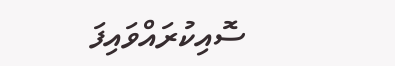ސޮއިކުރައްވައިފަ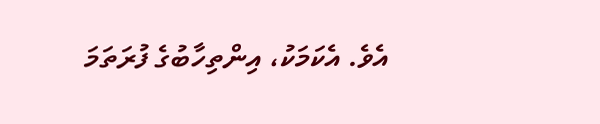އެވެ. އެކަމަކު، އިންތިހާބުގެ ފުރަތަމަ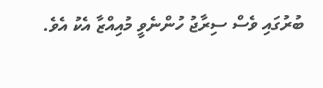ބުރުގައި ވެސް ސިރާޖު ހުންނެވީ މުއިއްޒާ އެކު އެވެ.